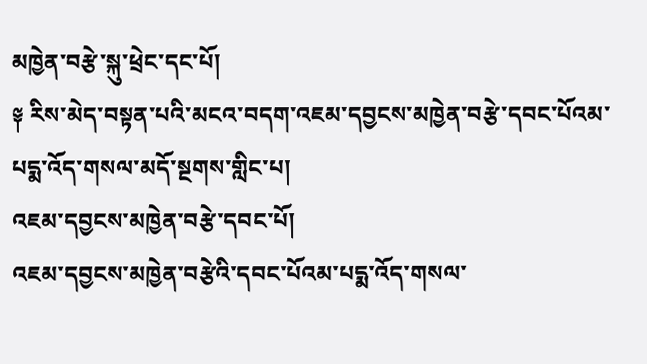མཁྱེན་བརྩེ་སྐུ་ཕྲེང་དང་པོ།
༈ རིས་མེད་བསྟན་པའི་མངའ་བདག་འཇམ་དབྱངས་མཁྱེན་བརྩེ་དབང་པོའམ་པདྨ་འོད་གསལ་མདོ་སྔགས་གླིང་པ།
འཇམ་དབྱངས་མཁྱེན་བརྩེ་དབང་པོ།
འཇམ་དབྱངས་མཁྱེན་བརྩེའི་དབང་པོའམ་པདྨ་འོད་གསལ་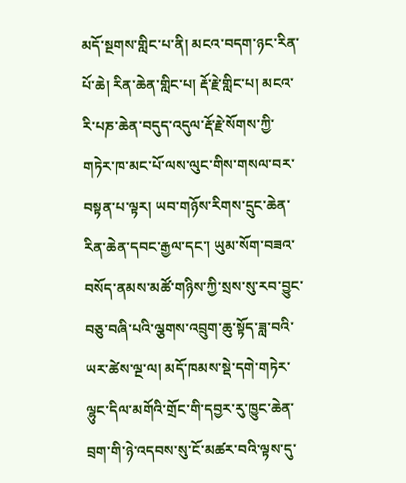མདོ་སྔགས་གླིང་པ་ནི། མངའ་བདག་ཉང་རིན་པོ་ཆེ། རིན་ཆེན་གླིང་པ། རྡོ་རྗེ་གླིང་པ། མངའ་རི་པཎ་ཆེན་བདུད་འདུལ་རྡོ་རྗེ་སོགས་ཀྱི་གཏེར་ཁ་མང་པོ་ལས་ལུང་གིས་གསལ་བར་བསྟན་པ་ལྟར། ཡབ་གཉོས་རིགས་དྲུང་ཆེན་རིན་ཆེན་དབང་རྒྱལ་དང་། ཡུམ་སོག་བཟའ་བསོད་ནམས་མཚོ་གཉིས་ཀྱི་སྲས་སུ་རབ་བྱུང་བཅུ་བཞི་པའི་ལྕགས་འབྲུག་ཆུ་སྟོད་ཟླ་བའི་ཡར་ཚེས་ལྔ་ལ། མདོ་ཁམས་སྡེ་དགེ་གཏེར་ལྷུང་དིལ་མགོའི་གྲོང་གི་དབྱར་རུ་ཁྱུང་ཆེན་བྲག་གི་ཉེ་འདབས་སུ་ངོ་མཚར་བའི་ལྟས་དུ་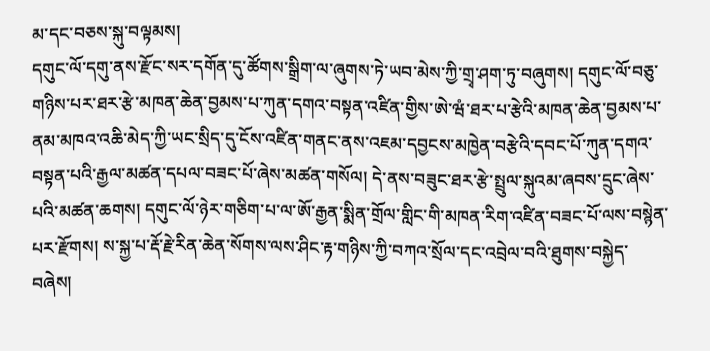མ་དང་བཅས་སྐུ་བལྟམས།
དགུང་ལོ་དགུ་ནས་རྫོང་སར་དགོན་དུ་ཚོགས་སྒྲིག་ལ་ཞུགས་ཏེ་ཡབ་མེས་ཀྱི་གྲྭ་ཤག་ཏུ་བཞུགས། དགུང་ལོ་བཅུ་གཉིས་པར་ཐར་རྩེ་མཁན་ཆེན་བྱམས་པ་ཀུན་དགའ་བསྟན་འཛིན་གྱིས་ཨེ་ཝཾ་ཐར་པ་རྩེའི་མཁན་ཆེན་བྱམས་པ་ནམ་མཁའ་འཆི་མེད་ཀྱི་ཡང་སྲིད་དུ་ངོས་འཛིན་གནང་ནས་འཇམ་དབྱངས་མཁྱེན་བརྩེའི་དབང་པོ་ཀུན་དགའ་བསྟན་པའི་རྒྱལ་མཚན་དཔལ་བཟང་པོ་ཞེས་མཚན་གསོལ། དེ་ནས་བཟུང་ཐར་རྩེ་སྤྲུལ་སྐུའམ་ཞབས་དྲུང་ཞེས་པའི་མཚན་ཆགས། དགུང་ལོ་ཉེར་གཅིག་པ་ལ་ཨོ་རྒྱན་སྨིན་གྲོལ་གླིང་གི་མཁན་རིག་འཛིན་བཟང་པོ་ལས་བསྙེན་པར་རྫོགས། ས་སྐྱ་པ་རྡོ་རྗེ་རིན་ཆེན་སོགས་ལས་ཤིང་རྟ་གཉིས་ཀྱི་བཀའ་སྲོལ་དང་འབྲེལ་བའི་ཐུགས་བསྐྱེད་བཞེས།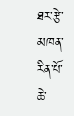ཐར་རྩེ་མཁན་རིན་པོ་ཆེ་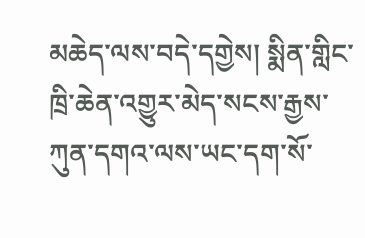མཆེད་ལས་བདེ་དགྱེས། སྨིན་གླིང་ཁྲི་ཆེན་འགྱུར་མེད་སངས་རྒྱས་ཀུན་དགའ་ལས་ཡང་དག་སོ་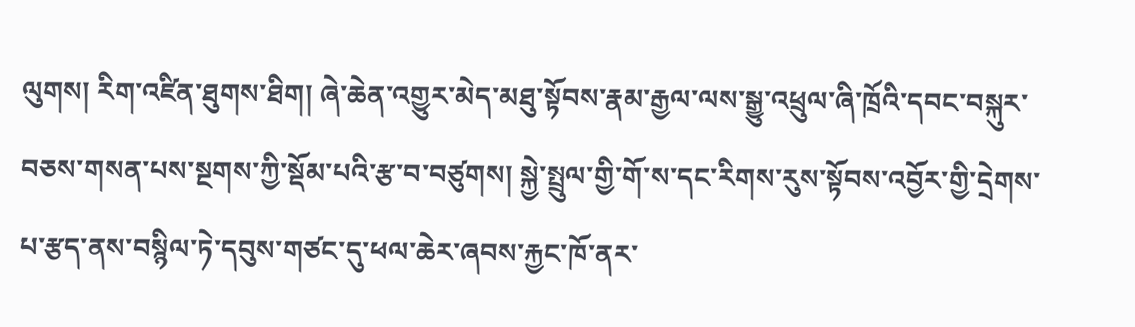ལུགས། རིག་འཛིན་ཐུགས་ཐིག། ཞེ་ཆེན་འགྱུར་མེད་མཐུ་སྟོབས་རྣམ་རྒྱལ་ལས་སྒྱུ་འཕྲུལ་ཞི་ཁྲོའི་དབང་བསྐུར་བཅས་གསན་པས་སྔགས་ཀྱི་སྡོམ་པའི་རྩ་བ་བཙུགས། སྐྱེ་སྤྲུལ་གྱི་གོ་ས་དང་རིགས་རུས་སྟོབས་འབྱོར་གྱི་དྲེགས་པ་རྩད་ནས་བསྙིལ་ཏེ་དབུས་གཙང་དུ་ཕལ་ཆེར་ཞབས་རྐྱང་ཁོ་ནར་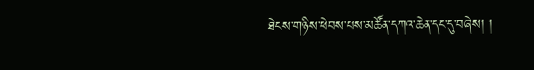ཐེངས་གཉིས་ཕེབས་པས་མཚོན་དཀའ་ཆེན་དང་དུ་བཞེས། །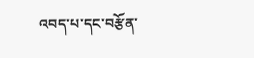འབད་པ་དང་བརྩོན་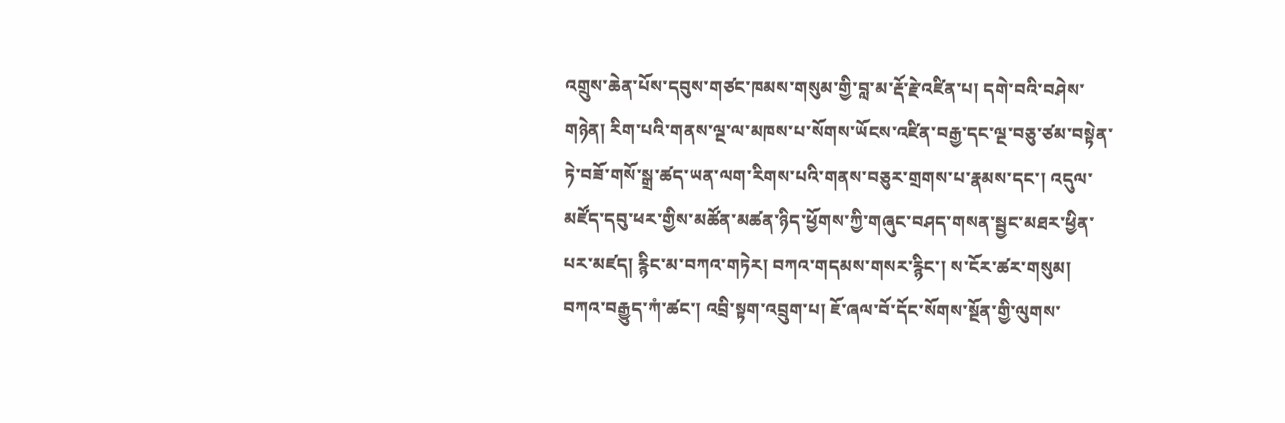འགྲུས་ཆེན་པོས་དབུས་གཙང་ཁམས་གསུམ་གྱི་བླ་མ་རྡོ་རྗེ་འཛིན་པ། དགེ་བའི་བཤེས་གཉེན། རིག་པའི་གནས་ལྔ་ལ་མཁས་པ་སོགས་ཡོངས་འཛིན་བརྒྱ་དང་ལྔ་བཅུ་ཙམ་བསྟེན་ཏེ་བཟོ་གསོ་སྒྲ་ཚད་ཡན་ལག་རིགས་པའི་གནས་བཅུར་གྲགས་པ་རྣམས་དང་། འདུལ་མཛོད་དབུ་ཕར་གྱིས་མཚོན་མཚན་ཉིད་ཕྱོགས་ཀྱི་གཞུང་བཤད་གསན་སྦྱང་མཐར་ཕྱིན་པར་མཛད། རྙིང་མ་བཀའ་གཏེར། བཀའ་གདམས་གསར་རྙིང་། ས་ངོར་ཚར་གསུམ། བཀའ་བརྒྱུད་ཀཾ་ཚང་། འབྲི་སྟག་འབྲུག་པ། ཇོ་ཞལ་བོ་དོང་སོགས་སྔོན་གྱི་ལུགས་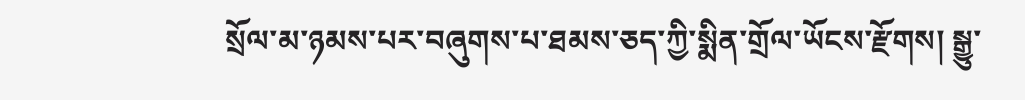སྲོལ་མ་ཉམས་པར་བཞུགས་པ་ཐམས་ཅད་ཀྱི་སྨིན་གྲོལ་ཡོངས་རྫོགས། སྒྱུ་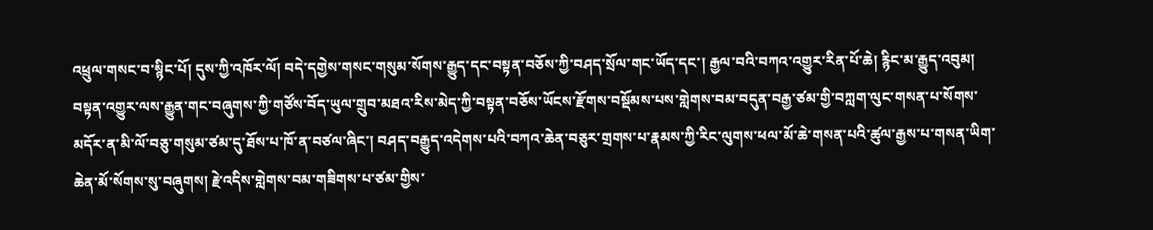འཕྲུལ་གསང་བ་སྙིང་པོ། དུས་ཀྱི་འཁོར་ལོ། བདེ་དགྱེས་གསང་གསུམ་སོགས་རྒྱུད་དང་བསྟན་བཅོས་ཀྱི་བཤད་སྲོལ་གང་ཡོད་དང་། རྒྱལ་བའི་བཀའ་འགྱུར་རིན་པོ་ཆེ། རྙིང་མ་རྒྱུད་འབུམ། བསྟན་འགྱུར་ལས་རྒྱུན་གང་བཞུགས་ཀྱི་གཙོས་བོད་ཡུལ་གྲུབ་མཐའ་རིས་མེད་ཀྱི་བསྟན་བཅོས་ཡོངས་རྫོགས་བསྡོམས་པས་གླེགས་བམ་བདུན་བརྒྱ་ཙམ་གྱི་བཀླག་ལུང་གསན་པ་སོགས་མདོར་ན་མི་ལོ་བཅུ་གསུམ་ཙམ་དུ་ཐོས་པ་ཁོ་ན་བཙལ་ཞིང་། བཤད་བརྒྱུད་འདེགས་པའི་བཀའ་ཆེན་བཅུར་གྲགས་པ་རྣམས་ཀྱི་རིང་ལུགས་ཕལ་མོ་ཆེ་གསན་པའི་ཚུལ་རྒྱས་པ་གསན་ཡིག་ཆེན་མོ་སོགས་སུ་བཞུགས། རྗེ་འདིས་གླེགས་བམ་གཟིགས་པ་ཙམ་གྱིས་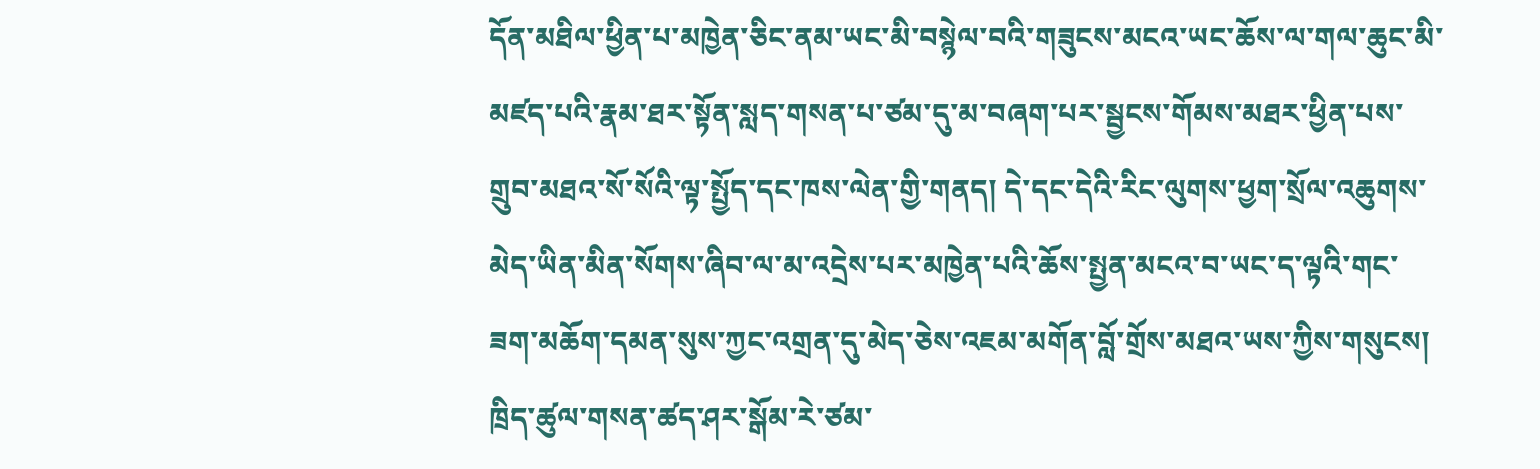དོན་མཐིལ་ཕྱིན་པ་མཁྱེན་ཅིང་ནམ་ཡང་མི་བསྙེལ་བའི་གཟུངས་མངའ་ཡང་ཆོས་ལ་གལ་ཆུང་མི་མཛད་པའི་རྣམ་ཐར་སྟོན་སླད་གསན་པ་ཙམ་དུ་མ་བཞག་པར་སྦྱངས་གོམས་མཐར་ཕྱིན་པས་གྲུབ་མཐའ་སོ་སོའི་ལྟ་སྤྱོད་དང་ཁས་ལེན་གྱི་གནད། དེ་དང་དེའི་རིང་ལུགས་ཕྱག་སྲོལ་འཆུགས་མེད་ཡིན་མིན་སོགས་ཞིབ་ལ་མ་འདྲེས་པར་མཁྱེན་པའི་ཆོས་སྤྱན་མངའ་བ་ཡང་ད་ལྟའི་གང་ཟག་མཆོག་དམན་སུས་ཀྱང་འགྲན་དུ་མེད་ཅེས་འཇམ་མགོན་བློ་གྲོས་མཐའ་ཡས་ཀྱིས་གསུངས། ཁྲིད་ཚུལ་གསན་ཚད་ཤར་སྒོམ་རེ་ཙམ་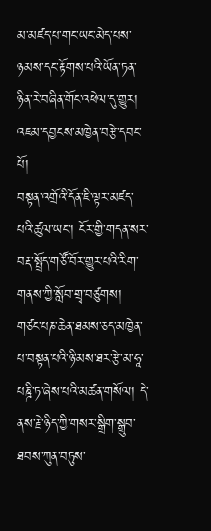མ་མཛད་པ་གང་ཡང་མེད་པས་ཉམས་དང་རྟོགས་པའི་ཡོན་ཏན་ཉིན་རེ་བཞིན་གོང་འཕེལ་དུ་གྱུར།
འཇམ་དབྱངས་མཁྱེན་བརྩེ་དབང་པོ།
བསྟན་འགྲོའི་དོན་ཇི་ལྟར་མཛད་པའི་ཚུལ་ཡང་། ངོར་གྱི་གདན་སར་བརྡ་སྤྲོད་གཙོ་བོར་གྱུར་པའི་རིག་གནས་ཀྱི་སློབ་གྲྭ་བཙུགས། གཙང་པཎ་ཆེན་ཐམས་ཅད་མཁྱེན་པ་བསྟན་པའི་ཉི་མས་ཐར་རྩེ་མ་ཧཱ་པཎྜི་ཏ་ཞེས་པའི་མཚན་གསོལ། དེ་ནས་རྗེ་ཉིད་ཀྱི་གསར་སྒྲིག་སྒྲུབ་ཐབས་ཀུན་བཏུས་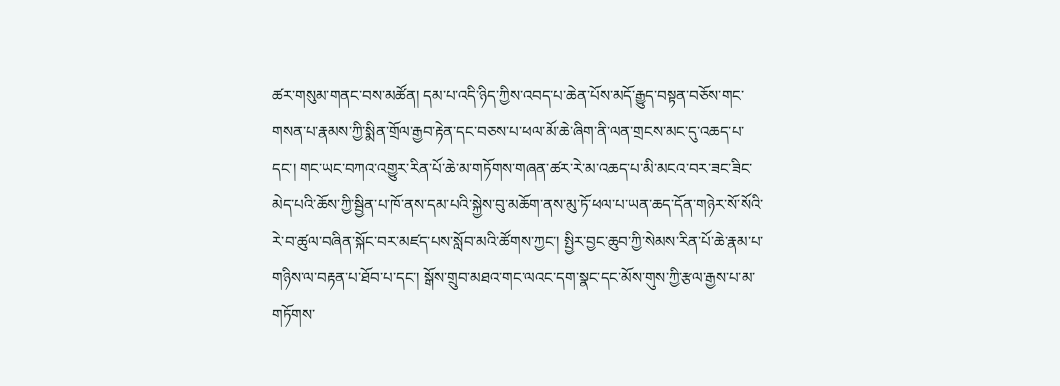ཚར་གསུམ་གནང་བས་མཚོན། དམ་པ་འདི་ཉིད་ཀྱིས་འབད་པ་ཆེན་པོས་མདོ་རྒྱུད་བསྟན་བཅོས་གང་གསན་པ་རྣམས་ཀྱི་སྨིན་གྲོལ་རྒྱབ་རྟེན་དང་བཅས་པ་ཕལ་མོ་ཆེ་ཞིག་ནི་ལན་གྲངས་མང་དུ་འཆད་པ་དང་། གང་ཡང་བཀའ་འགྱུར་རིན་པོ་ཆེ་མ་གཏོགས་གཞན་ཚར་རེ་མ་འཆད་པ་མི་མངའ་བར་ཟང་ཟིང་མེད་པའི་ཆོས་ཀྱི་སྦྱིན་པ་ཁོ་ནས་དམ་པའི་སྐྱེས་བུ་མཆོག་ནས་མུ་ཏོ་ཕལ་པ་ཡན་ཆད་དོན་གཉེར་སོ་སོའི་རེ་བ་ཚུལ་བཞིན་སྐོང་བར་མཛད་པས་སློབ་མའི་ཚོགས་ཀྱང་། སྤྱིར་བྱང་ཆུབ་ཀྱི་སེམས་རིན་པོ་ཆེ་རྣམ་པ་གཉིས་ལ་བརྟན་པ་ཐོབ་པ་དང་། སྒོས་གྲུབ་མཐའ་གང་ལའང་དག་སྣང་དང་མོས་གུས་ཀྱི་རྩལ་རྒྱས་པ་མ་གཏོགས་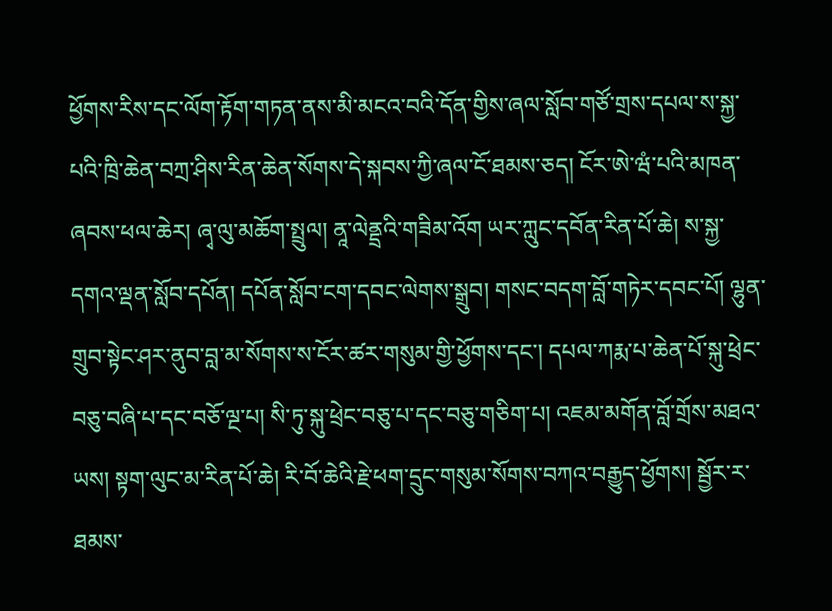ཕྱོགས་རིས་དང་ལོག་རྟོག་གཏན་ནས་མི་མངའ་བའི་དོན་གྱིས་ཞལ་སློབ་གཙོ་གྲས་དཔལ་ས་སྐྱ་པའི་ཁྲི་ཆེན་བཀྲ་ཤིས་རིན་ཆེན་སོགས་དེ་སྐབས་ཀྱི་ཞལ་ངོ་ཐམས་ཅད། ངོར་ཨེ་ཝཾ་པའི་མཁན་ཞབས་ཕལ་ཆེར། ཞྭ་ལུ་མཆོག་སྤྲུལ། ནཱ་ལེནྡྲའི་གཟིམ་འོག ཡར་ཀླུང་དབོན་རིན་པོ་ཆེ། ས་སྐྱ་དགའ་ལྡན་སློབ་དཔོན། དཔོན་སློབ་ངག་དབང་ལེགས་སྒྲུབ། གསང་བདག་བློ་གཏེར་དབང་པོ། ལྷུན་གྲུབ་སྟེང་ཤར་ནུབ་བླ་མ་སོགས་ས་ངོར་ཚར་གསུམ་གྱི་ཕྱོགས་དང་། དཔལ་ཀརྨ་པ་ཆེན་པོ་སྐུ་ཕྲེང་བཅུ་བཞི་པ་དང་བཅོ་ལྔ་པ། སི་ཏུ་སྐུ་ཕྲེང་བཅུ་པ་དང་བཅུ་གཅིག་པ། འཇམ་མགོན་བློ་གྲོས་མཐའ་ཡས། སྟག་ལུང་མ་རིན་པོ་ཆེ། རི་བོ་ཆེའི་རྗེ་ཕག་དྲུང་གསུམ་སོགས་བཀའ་བརྒྱུད་ཕྱོགས། སྦྱོར་ར་ཐམས་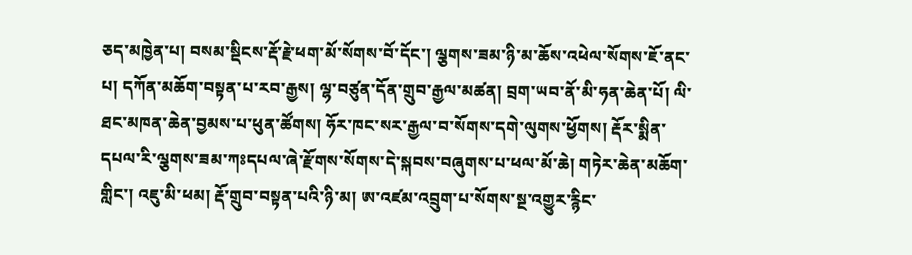ཅད་མཁྱེན་པ། བསམ་སྡིངས་རྡོ་རྗེ་ཕག་མོ་སོགས་བོ་དོང་། ལྕགས་ཟམ་ཉི་མ་ཆོས་འཕེལ་སོགས་ཇོ་ནང་པ། དཀོན་མཆོག་བསྟན་པ་རབ་རྒྱས། ལྷ་བཙུན་དོན་གྲུབ་རྒྱལ་མཚན། བྲག་ཡབ་ནོ་མི་ཧན་ཆེན་པོ། ལི་ཐང་མཁན་ཆེན་བྱམས་པ་ཕུན་ཚོགས། ཧོར་ཁང་སར་རྒྱལ་བ་སོགས་དགེ་ལུགས་ཕྱོགས། རྡོར་སྨིན་དཔལ་རི་ལྕགས་ཟམ་ཀཿདཔལ་ཞེ་རྫོགས་སོགས་དེ་སྐབས་བཞུགས་པ་ཕལ་མོ་ཆེ། གཏེར་ཆེན་མཆོག་གླིང་། འཇུ་མི་ཕམ། རྡོ་གྲུབ་བསྟན་པའི་ཉི་མ། ཨ་འཛམ་འབྲུག་པ་སོགས་སྔ་འགྱུར་རྙིང་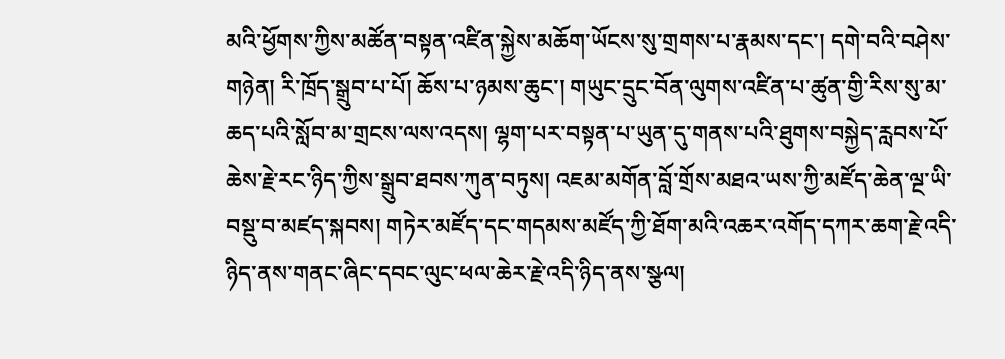མའི་ཕྱོགས་ཀྱིས་མཚོན་བསྟན་འཛིན་སྐྱེས་མཆོག་ཡོངས་སུ་གྲགས་པ་རྣམས་དང་། དགེ་བའི་བཤེས་གཉེན། རི་ཁྲོད་སྒྲུབ་པ་པོ། ཆོས་པ་ཉམས་ཆུང་། གཡུང་དྲུང་བོན་ལུགས་འཛིན་པ་ཚུན་གྱི་རིས་སུ་མ་ཆད་པའི་སློབ་མ་གྲངས་ལས་འདས། ལྷག་པར་བསྟན་པ་ཡུན་དུ་གནས་པའི་ཐུགས་བསྐྱེད་རླབས་པོ་ཆེས་རྗེ་རང་ཉིད་ཀྱིས་སྒྲུབ་ཐབས་ཀུན་བཏུས། འཇམ་མགོན་བློ་གྲོས་མཐའ་ཡས་ཀྱི་མཛོད་ཆེན་ལྔ་ཡི་བསྡུ་བ་མཛད་སྐབས། གཏེར་མཛོད་དང་གདམས་མཛོད་ཀྱི་ཐོག་མའི་འཆར་འགོད་དཀར་ཆག་རྗེ་འདི་ཉིད་ནས་གནང་ཞིང་དབང་ལུང་ཕལ་ཆེར་རྗེ་འདི་ཉིད་ནས་སྩལ།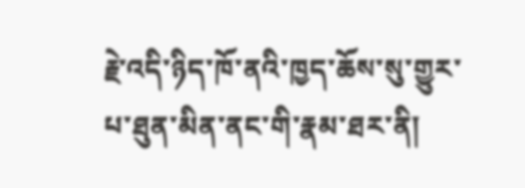རྗེ་འདི་ཉིད་ཁོ་ནའི་ཁྱད་ཆོས་སུ་གྱུར་པ་ཐུན་མིན་ནང་གི་རྣམ་ཐར་ནི།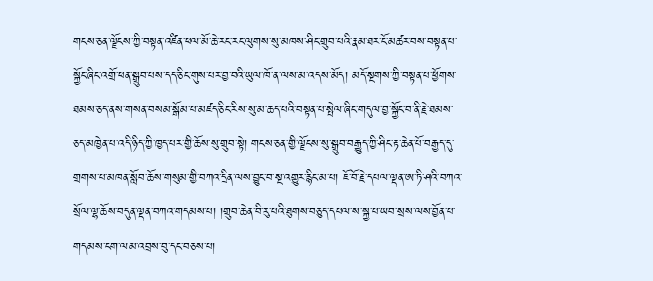གངས་ཅན་ལྗོངས་ཀྱི་བསྟན་འཛིན་ཕལ་མོ་ཆེ་རང་རང་ལུགས་སུ་མཁས་ཤིང་གྲུབ་པའི་རྣམ་ཐར་ངོ་མཚར་བས་བསྟན་པ་སྐྱོང་ཞིང་འགྲོ་ཕན་སྒྲུབ་པས་དད་ཅིང་གུས་པར་བྱ་བའི་ཡུལ་ཁོ་ན་ལས་མ་འདས་མོད། མདོ་སྔགས་ཀྱི་བསྟན་པ་ཕྱོགས་ཐམས་ཅད་ནས་གསན་བསམ་སྒོམ་པ་མཛད་ཅིང་རིས་སུ་མ་ཆད་པའི་བསྟན་པ་སྤེལ་ཞིང་གདུལ་བྱ་སྐྱོང་བ་ནི་རྗེ་ཐམས་ཅད་མཁྱེན་པ་འདི་ཉིད་ཀྱི་ཁྱད་པར་གྱི་ཆོས་སུ་གྲུབ་སྟེ། གངས་ཅན་གྱི་ལྗོངས་སུ་སྒྲུབ་བརྒྱུད་ཀྱི་ཤིང་རྟ་ཆེན་པོ་བརྒྱད་དུ་གྲགས་པ་མཁན་སློབ་ཆོས་གསུམ་གྱི་བཀའ་དྲིན་ལས་བྱུང་བ་སྔ་འགྱུར་རྙིང་མ་པ། ཇོ་བོ་རྗེ་དཔལ་ལྡན་ཨ་ཏི་ཤའི་བཀའ་སྲོལ་ལྷ་ཆོས་བདུན་ལྡན་བཀའ་གདམས་པ། །གྲུབ་ཆེན་བི་རུ་པའི་ཐུགས་བཅུད་དཔལ་ས་སྐྱ་པ་ཡབ་སྲས་ལས་བྱོན་པ་གདམས་ངག་ལམ་འབྲས་བུ་དང་བཅས་པ།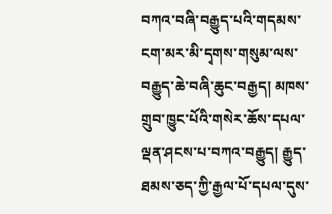བཀའ་བཞི་བརྒྱུད་པའི་གདམས་ངག་མར་མི་དྭགས་གསུམ་ལས་བརྒྱུད་ཆེ་བཞི་ཆུང་བརྒྱད། མཁས་གྲུབ་ཁྱུང་པོའི་གསེར་ཆོས་དཔལ་ལྡན་ཤངས་པ་བཀའ་བརྒྱུད། རྒྱུད་ཐམས་ཅད་ཀྱི་རྒྱལ་པོ་དཔལ་དུས་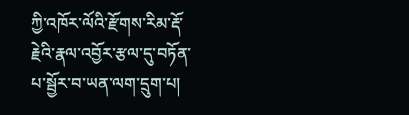ཀྱི་འཁོར་ལོའི་རྫོགས་རིམ་རྡོ་རྗེའི་རྣལ་འབྱོར་རྩལ་དུ་བཏོན་པ་སྦྱོར་བ་ཡན་ལག་དྲུག་པ།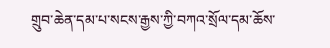གྲུབ་ཆེན་དམ་པ་སངས་རྒྱས་ཀྱི་བཀའ་སྲོལ་དམ་ཆོས་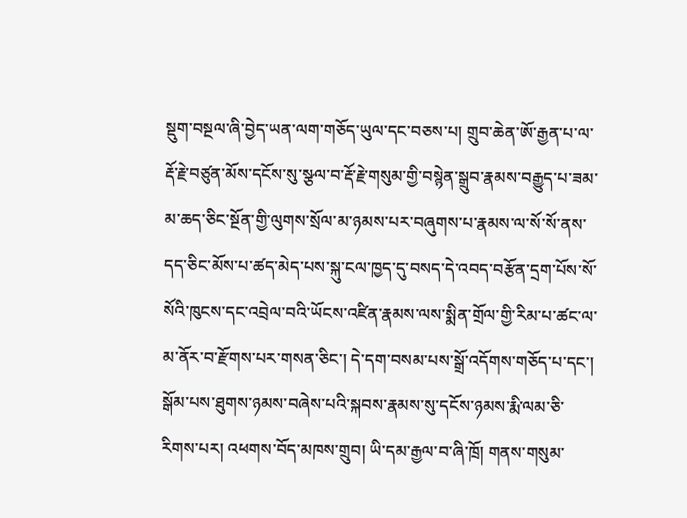སྡུག་བསྔལ་ཞི་བྱེད་ཡན་ལག་གཅོད་ཡུལ་དང་བཅས་པ། གྲུབ་ཆེན་ཨོ་རྒྱན་པ་ལ་རྡོ་རྗེ་བཙུན་མོས་དངོས་སུ་སྩལ་བ་རྡོ་རྗེ་གསུམ་གྱི་བསྙེན་སྒྲུབ་རྣམས་བརྒྱུད་པ་ཟམ་མ་ཆད་ཅིང་སྔོན་གྱི་ལུགས་སྲོལ་མ་ཉམས་པར་བཞུགས་པ་རྣམས་ལ་སོ་སོ་ནས་དད་ཅིང་མོས་པ་ཚད་མེད་པས་སྐུ་ངལ་ཁྱད་དུ་བསད་དེ་འབད་བརྩོན་དྲག་པོས་སོ་སོའི་ཁུངས་དང་འབྲེལ་བའི་ཡོངས་འཛིན་རྣམས་ལས་སྨིན་གྲོལ་གྱི་རིམ་པ་ཚང་ལ་མ་ནོར་བ་རྫོགས་པར་གསན་ཅིང་། དེ་དག་བསམ་པས་སྒྲོ་འདོགས་གཅོད་པ་དང་། སྒོམ་པས་ཐུགས་ཉམས་བཞེས་པའི་སྐབས་རྣམས་སུ་དངོས་ཉམས་རྨི་ལམ་ཅི་རིགས་པར། འཕགས་བོད་མཁས་གྲུབ། ཡི་དམ་རྒྱལ་བ་ཞི་ཁྲོ། གནས་གསུམ་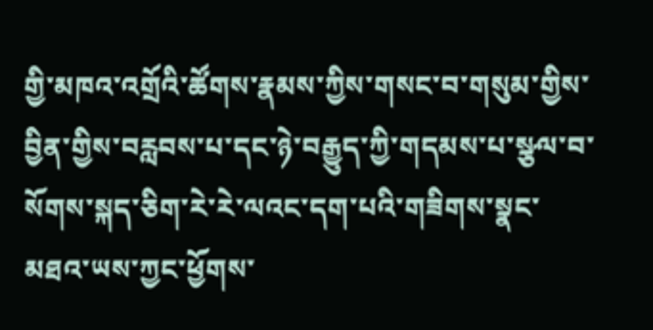གྱི་མཁའ་འགྲོའི་ཚོགས་རྣམས་ཀྱིས་གསང་བ་གསུམ་གྱིས་བྱིན་གྱིས་བརླབས་པ་དང་ཉེ་བརྒྱུད་ཀྱི་གདམས་པ་སྩལ་བ་སོགས་སྐད་ཅིག་རེ་རེ་ལའང་དག་པའི་གཟིགས་སྣང་མཐའ་ཡས་ཀྱང་ཕྱོགས་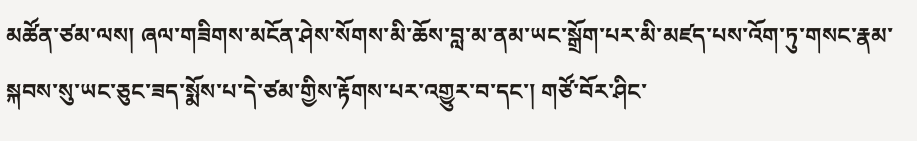མཚོན་ཙམ་ལས། ཞལ་གཟིགས་མངོན་ཤེས་སོགས་མི་ཆོས་བླ་མ་ནམ་ཡང་སྒྲོག་པར་མི་མཛད་པས་འོག་ཏུ་གསང་རྣམ་སྐབས་སུ་ཡང་ཅུང་ཟད་སྨོས་པ་དེ་ཙམ་གྱིས་རྟོགས་པར་འགྱུར་བ་དང་། གཙོ་བོར་ཤིང་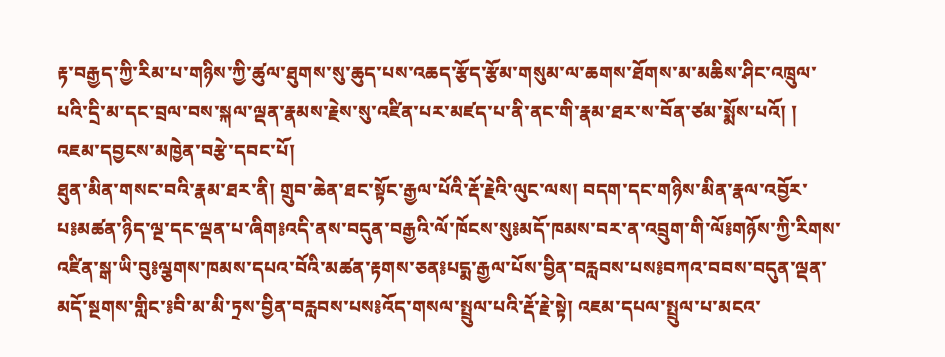རྟ་བརྒྱད་ཀྱི་རིམ་པ་གཉིས་ཀྱི་ཚུལ་ཐུགས་སུ་ཆུད་པས་འཆད་རྩོད་རྩོམ་གསུམ་ལ་ཆགས་ཐོགས་མ་མཆིས་ཤིང་འཁྲུལ་པའི་དྲི་མ་དང་བྲལ་བས་སྐལ་ལྡན་རྣམས་རྗེས་སུ་འཛིན་པར་མཛད་པ་ནི་ནང་གི་རྣམ་ཐར་ས་བོན་ཙམ་སྨོས་པའོ། །
འཇམ་དབྱངས་མཁྱེན་བརྩེ་དབང་པོ།
ཐུན་མིན་གསང་བའི་རྣམ་ཐར་ནི། གྲུབ་ཆེན་ཐང་སྟོང་རྒྱལ་པོའི་རྡོ་རྗེའི་ལུང་ལས། བདག་དང་གཉིས་མིན་རྣལ་འབྱོར་པ༔མཚན་ཉིད་ལྔ་དང་ལྡན་པ་ཞིག༔འདི་ནས་བདུན་བརྒྱའི་ལོ་ཁོངས་སུ༔མདོ་ཁམས་བར་ན་འབྲུག་གི་ལོ༔གཉོས་ཀྱི་རིགས་འཛིན་སྒ་ཡི་བུ༔ལྕགས་ཁམས་དཔའ་བོའི་མཚན་རྟགས་ཅན༔པདྨ་རྒྱལ་པོས་བྱིན་བརླབས་པས༔བཀའ་བབས་བདུན་ལྡན་མདོ་སྔགས་གླིང་༔བི་མ་མི་ཏྲས་བྱིན་བརླབས་པས༔འོད་གསལ་སྤྲུལ་པའི་རྡོ་རྗེ་སྟེ། འཇམ་དཔལ་སྤྲུལ་པ་མངའ་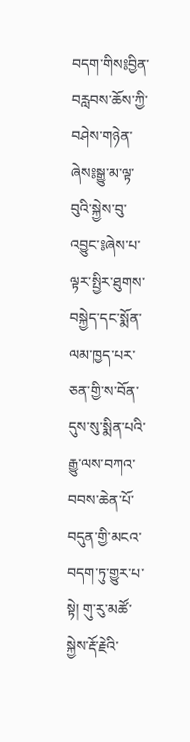བདག་གིས༔བྱིན་བརླབས་ཆོས་ཀྱི་བཤེས་གཉེན་ཞེས༔སྒྱུ་མ་ལྟ་བུའི་སྐྱེས་བུ་འབྱུང་༔ཞེས་པ་ལྟར་སྤྱིར་ཐུགས་བསྐྱེད་དང་སྨོན་ལམ་ཁྱད་པར་ཅན་གྱི་ས་བོན་དུས་སུ་སྨིན་པའི་རྒྱུ་ལས་བཀའ་བབས་ཆེན་པོ་བདུན་གྱི་མངའ་བདག་ཏུ་གྱུར་པ་སྟེ། གུ་རུ་མཚོ་སྐྱེས་རྡོ་རྗེའི་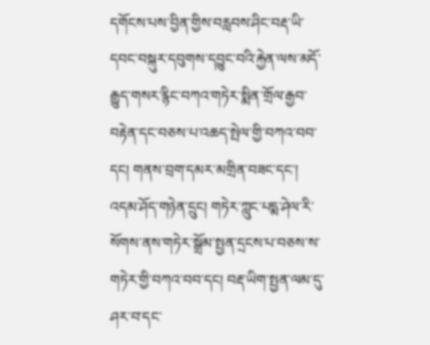དགོངས་པས་བྱིན་གྱིས་བརླབས་ཤིང་བརྡ་ཡི་དབང་བསྐུར་དབུགས་དབྱུང་བའི་རྐྱེན་ལས་མདོ་རྒྱུད་གསར་རྙིང་བཀའ་གཏེར་སྨིན་གྲོལ་རྒྱབ་བརྟེན་དང་བཅས་པ་འཆད་སྤེལ་གྱི་བཀའ་བབ་དང། གནས་བྲག་དམར་མགྲིན་བཟང་དང་། འདམ་ཤོད་གཉེན་དྲུང། གཏེར་ཀླུང་པདྨ་ཤེལ་རི་སོགས་ནས་གཏེར་སྒྲོམ་སྤྱན་དྲངས་པ་བཅས་ས་གཏེར་གྱི་བཀའ་བབ་དང། བརྡ་ཡིག་སྤྱན་ལམ་དུ་ཤར་བ་དང་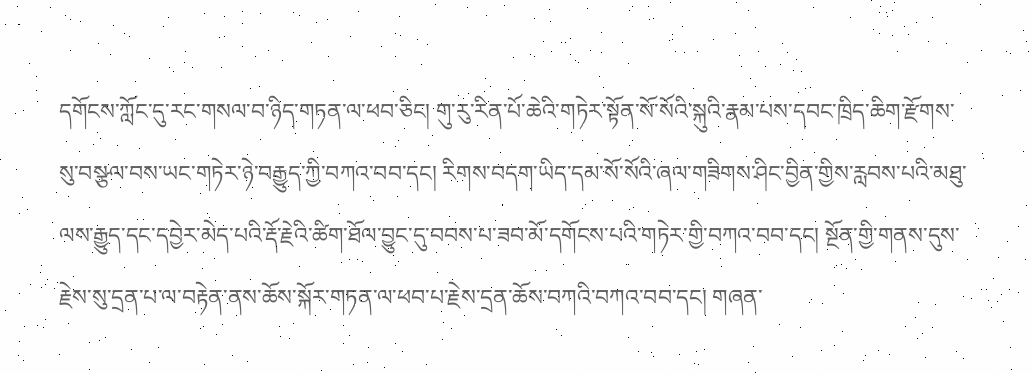དགོངས་ཀློང་དུ་རང་གསལ་བ་ཉིད་གཏན་ལ་ཕབ་ཅིང། གུ་རུ་རིན་པོ་ཆེའི་གཏེར་སྟོན་སོ་སོའི་སྐུའི་རྣམ་པས་དབང་ཁྲིད་ཆིག་རྫོགས་སུ་བསྩལ་བས་ཡང་གཏེར་ཉེ་བརྒྱུད་ཀྱི་བཀའ་བབ་དང། རིགས་བདག་ཡིད་དམ་སོ་སོའི་ཞལ་གཟིགས་ཤིང་བྱིན་གྱིས་རླབས་པའི་མཐུ་ལས་རྒྱུད་དང་དབྱེར་མེད་པའི་རྡོ་རྗེའི་ཚིག་ཐོལ་བྱུང་དུ་བབས་པ་ཟབ་མོ་དགོངས་པའི་གཏེར་གྱི་བཀའ་བབ་དང། སྔོན་གྱི་གནས་དུས་རྗེས་སུ་དྲན་པ་ལ་བརྟེན་ནས་ཆོས་སྐོར་གཏན་ལ་ཕབ་པ་རྗེས་དྲན་ཆོས་བཀའི་བཀའ་བབ་དང། གཞན་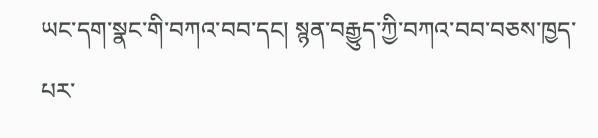ཡང་དག་སྣང་གི་བཀའ་བབ་དང། སྙན་བརྒྱུད་ཀྱི་བཀའ་བབ་བཅས་ཁྱད་པར་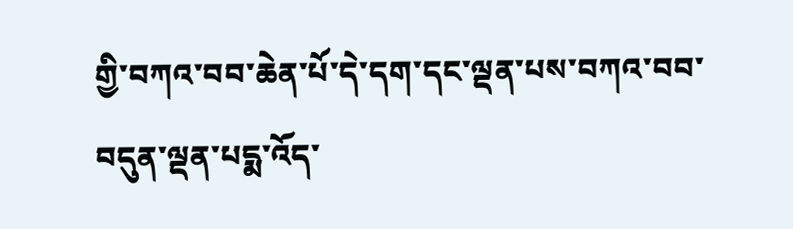གྱི་བཀའ་བབ་ཆེན་པོ་དེ་དག་དང་ལྡན་པས་བཀའ་བབ་བདུན་ལྡན་པདྨ་འོད་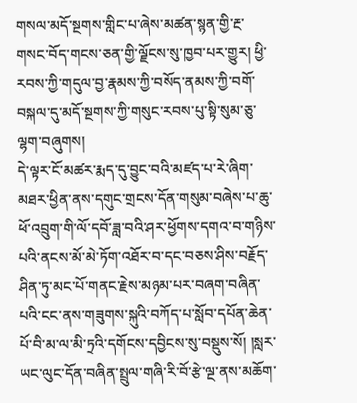གསལ་མདོ་སྔགས་གླིང་པ་ཞེས་མཚན་སྙན་གྱི་རྔ་གསང་བོད་གངས་ཅན་གྱི་ལྗོངས་སུ་ཁྱབ་པར་གྱུར། ཕྱི་རབས་ཀྱི་གདུལ་བྱ་རྣམས་ཀྱི་བསོད་ནམས་ཀྱི་བགོ་བསྐལ་དུ་མདོ་སྔགས་ཀྱི་གསུང་རབས་པུ་སྟི་སུམ་ཅུ་ལྷག་བཞུགས།
དེ་ལྟར་ངོ་མཚར་རྨད་དུ་བྱུང་བའི་མཛད་པ་རེ་ཞིག་མཐར་ཕྱིན་ནས་དགུང་གྲངས་དོན་གསུམ་བཞེས་པ་ཆུ་ཕོ་འབྲུག་གི་ལོ་དབོ་ཟླ་བའི་ཤར་ཕྱོགས་དགའ་བ་གཉིས་པའི་ནངས་མོ་མེ་ཏོག་འཐོར་བ་དང་བཅས་ཤིས་བརྗོད་ཤིན་ཏུ་མང་པོ་གནང་རྗེས་མཉམ་པར་བཞག་བཞིན་པའི་ངང་ནས་གཟུགས་སྐུའི་བཀོད་པ་སློབ་དཔོན་ཆེན་པོ་བི་མ་ལ་མི་ཏྲའི་དགོངས་དབྱིངས་སུ་བསྡུས་སོ། །སླར་ཡང་ལུང་དོན་བཞིན་སྤྲུལ་གཞི་རི་བོ་རྩེ་ལྔ་ནས་མཆོག་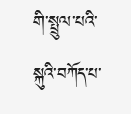གི་སྤྲུལ་པའི་སྐུའི་བཀོད་པ་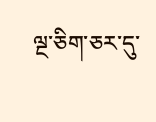ལྔ་ཅིག་ཅར་དུ་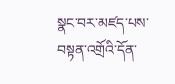སྣང་བར་མཛད་པས་བསྟན་འགྲོའི་དོན་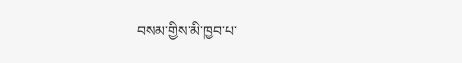བསམ་གྱིས་མི་ཁྱབ་པ་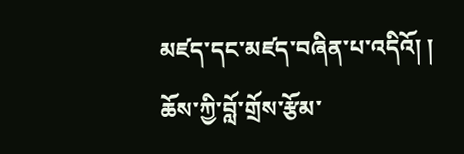མཛད་དང་མཛད་བཞིན་པ་འདིའོ། །
ཆོས་ཀྱི་བློ་གྲོས་རྩོམ་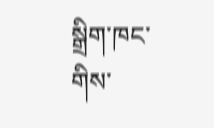སྒྲིག་ཁང་གིས་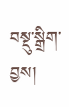བསྡུ་སྒྲིག་བྱས།